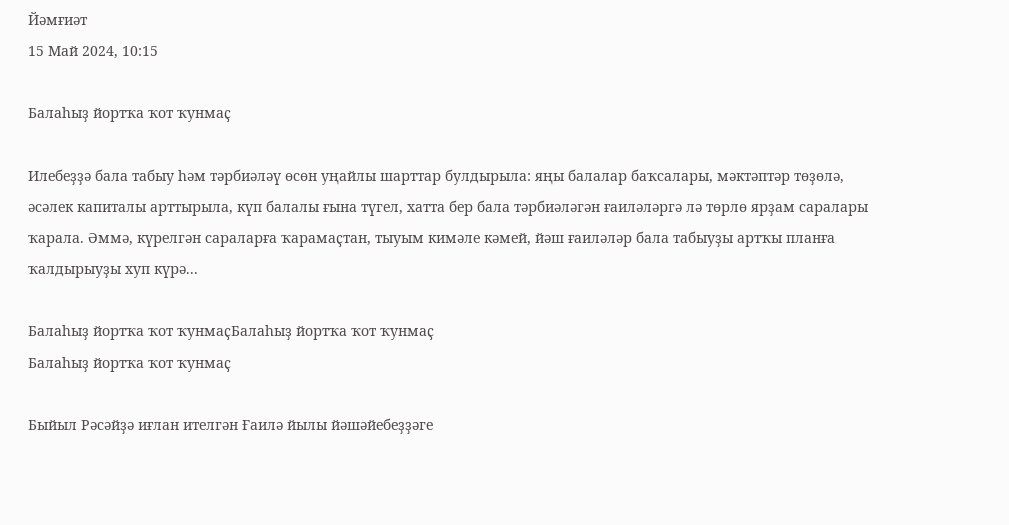Йәмғиәт
15 Май 2024, 10:15

Балаһыҙ йортҡа ҡот ҡунмаҫ

Илебеҙҙә бала табыу һәм тәрбиәләү өсөн уңайлы шарттар булдырыла: яңы балалар баҡсалары, мәктәптәр төҙөлә, әсәлек капиталы арттырыла, күп балалы ғына түгел, хатта бер бала тәрбиәләгән ғаиләләргә лә төрлө ярҙам саралары ҡарала. Әммә, күрелгән сараларға ҡарамаҫтан, тыуым кимәле кәмей, йәш ғаиләләр бала табыуҙы артҡы планға ҡалдырыуҙы хуп күрә...

Балаһыҙ йортҡа ҡот ҡунмаҫБалаһыҙ йортҡа ҡот ҡунмаҫ
Балаһыҙ йортҡа ҡот ҡунмаҫ

Быйыл Рәсәйҙә иғлан ителгән Ғаилә йылы йәшәйебеҙҙәге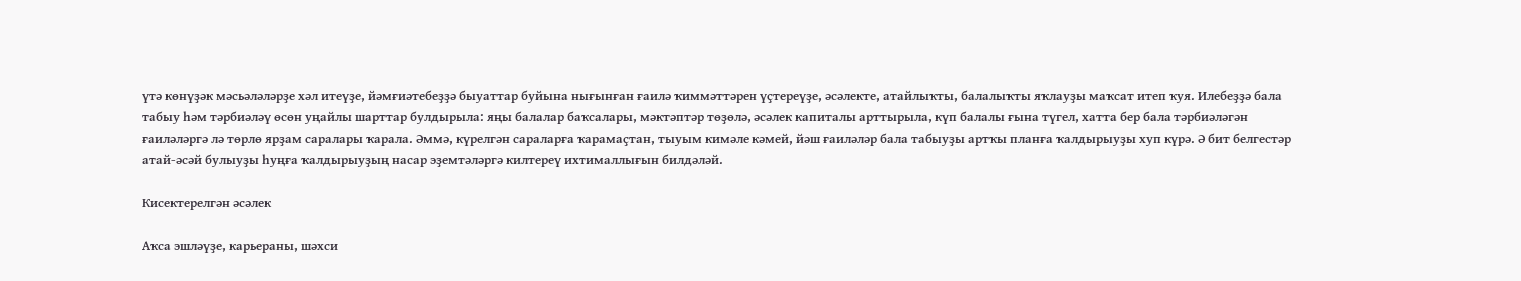үтә көнүҙәк мәсьәләләрҙе хәл итеүҙе, йәмғиәтебеҙҙә быуаттар буйына нығынған ғаилә ҡиммәттәрен үҫтереүҙе, әсәлекте, атайлыҡты, балалыҡты яҡлауҙы маҡсат итеп ҡуя. Илебеҙҙә бала табыу һәм тәрбиәләү өсөн уңайлы шарттар булдырыла: яңы балалар баҡсалары, мәктәптәр төҙөлә, әсәлек капиталы арттырыла, күп балалы ғына түгел, хатта бер бала тәрбиәләгән ғаиләләргә лә төрлө ярҙам саралары ҡарала. Әммә, күрелгән сараларға ҡарамаҫтан, тыуым кимәле кәмей, йәш ғаиләләр бала табыуҙы артҡы планға ҡалдырыуҙы хуп күрә. Ә бит белгестәр атай-әсәй булыуҙы һуңға ҡалдырыуҙың насар эҙемтәләргә килтереү ихтималлығын билдәләй.

Кисектерелгән әсәлек

Аҡса эшләүҙе, карьераны, шәхси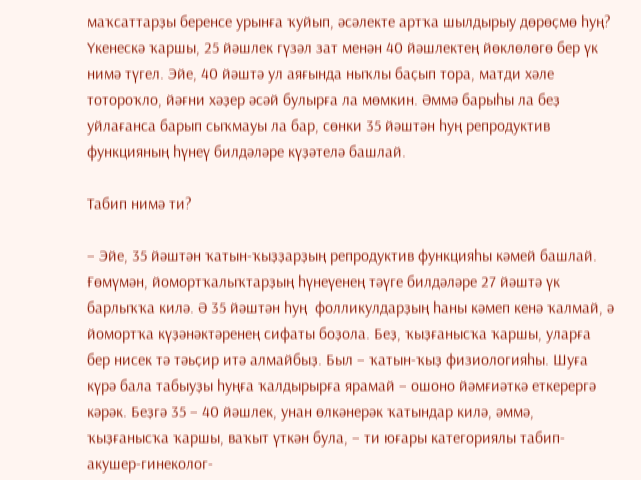маҡсаттарҙы беренсе урынға ҡуйып, әсәлекте артҡа шылдырыу дөрөҫмө һуң? Үкенескә ҡаршы, 25 йәшлек гүзәл зат менән 40 йәшлектең йөклөлөгө бер үк нимә түгел. Эйе, 40 йәштә ул аяғында ныҡлы баҫып тора, матди хәле тотороҡло, йәғни хәҙер әсәй булырға ла мөмкин. Әммә барыһы ла беҙ уйлағанса барып сыҡмауы ла бар, сөнки 35 йәштән һуң репродуктив функцияның һүнеү билдәләре күҙәтелә башлай.

Табип нимә ти?

– Эйе, 35 йәштән ҡатын-ҡыҙҙарҙың репродуктив функцияһы кәмей башлай. Ғөмүмән, йомортҡалыҡтарҙың һүнеүенең тәүге билдәләре 27 йәштә үк барлыҡҡа килә. Ә 35 йәштән һуң  фолликулдарҙың һаны кәмеп кенә ҡалмай, ә йомортҡа күҙәнәктәренең сифаты боҙола. Беҙ, ҡыҙғанысҡа ҡаршы, уларға бер нисек тә тәьҫир итә алмайбыҙ. Был – ҡатын-ҡыҙ физиологияһы. Шуға күрә бала табыуҙы һуңға ҡалдырырға ярамай – ошоно йәмғиәткә еткерергә кәрәк. Беҙгә 35 – 40 йәшлек, унан өлкәнерәк ҡатындар килә, әммә, ҡыҙғанысҡа ҡаршы, ваҡыт үткән була, – ти юғары категориялы табип-акушер-гинеколог-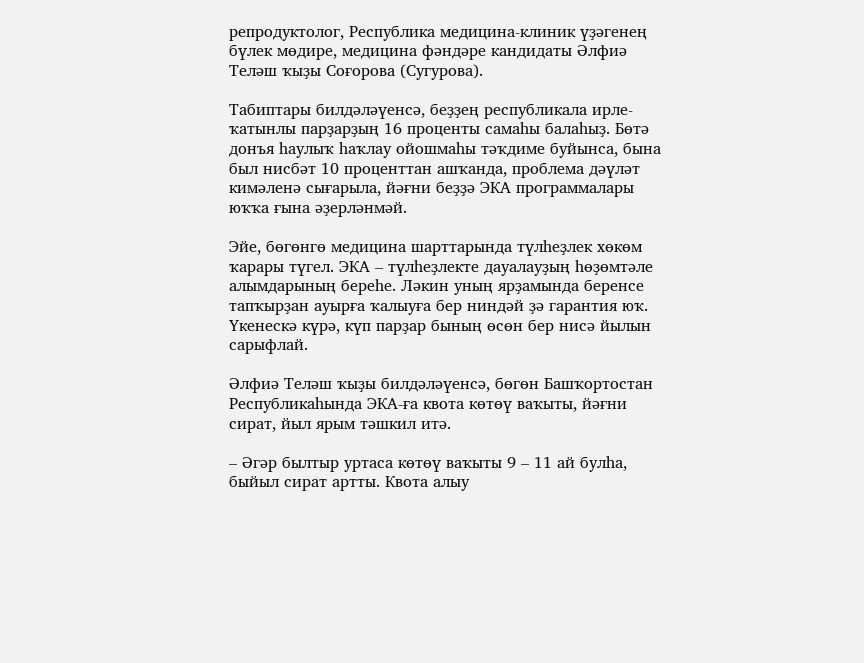репродуктолог, Республика медицина-клиник үҙәгенең бүлек мөдире, медицина фәндәре кандидаты Әлфиә Теләш ҡыҙы Соғорова (Сугурова).

Табиптары билдәләүенсә, беҙҙең республикала ирле-ҡатынлы парҙарҙың 16 проценты самаһы балаһыҙ. Бөтә донъя һаулыҡ һаҡлау ойошмаһы тәҡдиме буйынса, бына был нисбәт 10 проценттан ашҡанда, проблема дәүләт кимәленә сығарыла, йәғни беҙҙә ЭКА программалары юҡҡа ғына әҙерләнмәй.

Эйе, бөгөнгө медицина шарттарында түлһеҙлек хөкөм ҡарары түгел. ЭКА – түлһеҙлекте дауалауҙың һөҙөмтәле алымдарының береһе. Ләкин уның ярҙамында беренсе тапҡырҙан ауырға ҡалыуға бер ниндәй ҙә гарантия юҡ. Үкенескә күрә, күп парҙар бының өсөн бер нисә йылын сарыфлай.

Әлфиә Теләш ҡыҙы билдәләүенсә, бөгөн Башҡортостан Республикаһында ЭКА-ға квота көтөү ваҡыты, йәғни сират, йыл ярым тәшкил итә.

– Әгәр былтыр уртаса көтөү ваҡыты 9 – 11 ай булһа, быйыл сират артты. Квота алыу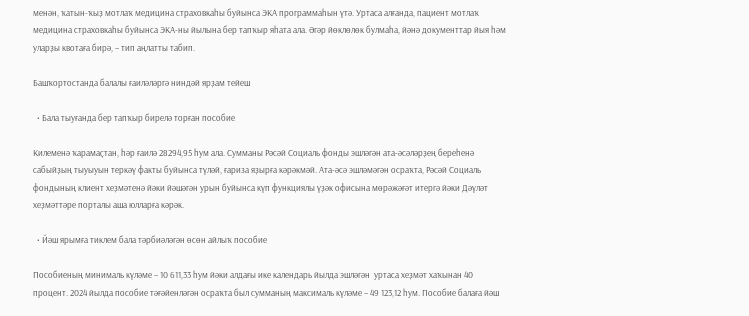менән, ҡатын-ҡыҙ мотлаҡ медицина страховкаһы буйынса ЭКА программаһын үтә. Уртаса алғанда, пациент мотлаҡ медицина страховкаһы буйынса ЭКА-ны йылына бер тапҡыр яһата ала. Әгәр йөклөлөк булмаһа, йәнә документтар йыя һәм уларҙы квотаға бирә, – тип аңлатты табип.

Башҡортостанда балалы ғаиләләргә ниндәй ярҙам тейеш

  • Бала тыуғанда бер тапҡыр бирелә торған пособие

Килеменә ҡарамаҫтан, һәр ғаилә 28294,95 һум ала. Сумманы Рәсәй Социаль фонды эшләгән ата-әсәләрҙең береһенә сабыйҙың тыуыуын теркәү факты буйынса түләй, ғариза яҙырға кәрәкмәй. Ата-әсә эшләмәгән осраҡта, Рәсәй Социаль фондының клиент хеҙмәтенә йәки йәшәгән урын буйынса күп функциялы үҙәк офисына мөрәжәғәт итергә йәки Дәүләт хеҙмәттәре порталы аша юлларға кәрәк.

  • Йәш ярымға тиклем бала тәрбиәләгән өсөн айлыҡ пособие

Пособиеның минималь күләме – 10 611,33 һум йәки алдағы ике календарь йылда эшләгән  уртаса хеҙмәт хаҡынан 40 процент. 2024 йылда пособие тәғәйенләгән осраҡта был сумманың максималь күләме – 49 123,12 һум. Пособие балаға йәш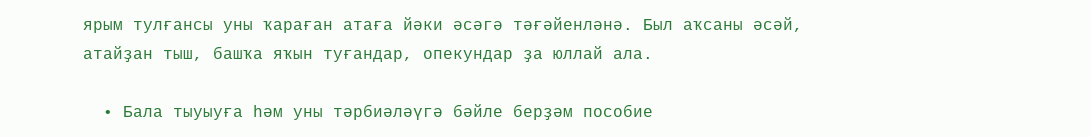ярым тулғансы уны ҡараған атаға йәки әсәгә тәғәйенләнә. Был аҡсаны әсәй, атайҙан тыш, башҡа яҡын туғандар, опекундар ҙа юллай ала.

  • Бала тыуыуға һәм уны тәрбиәләүгә бәйле берҙәм пособие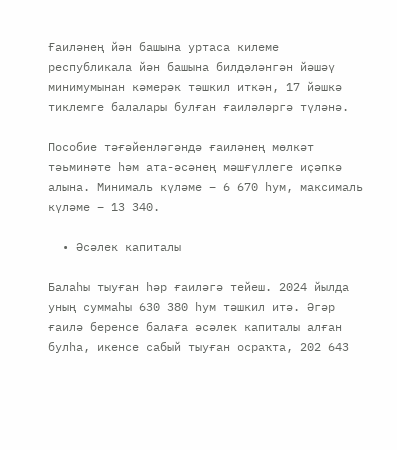Ғаиләнең йән башына уртаса килеме республикала йән башына билдәләнгән йәшәү минимумынан кәмерәк тәшкил иткән, 17 йәшкә тиклемге балалары булған ғаиләләргә түләнә.

Пособие тәғәйенләгәндә ғаиләнең мөлкәт тәьминәте һәм ата-әсәнең мәшғүллеге иҫәпкә алына. Минималь күләме – 6 670 һум, максималь күләме – 13 340.

  • Әсәлек капиталы

Балаһы тыуған һәр ғаиләгә тейеш. 2024 йылда уның суммаһы 630 380 һум тәшкил итә. Әгәр ғаилә беренсе балаға әсәлек капиталы алған булһа, икенсе сабый тыуған осраҡта, 202 643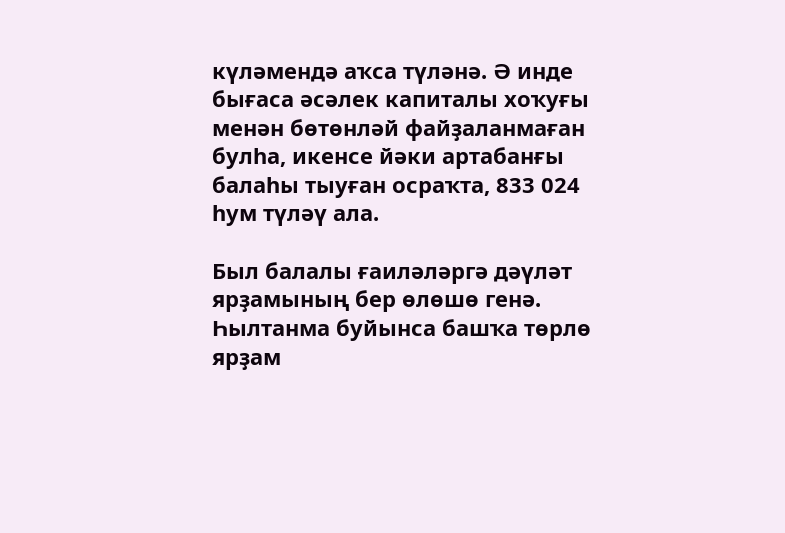күләмендә аҡса түләнә. Ә инде бығаса әсәлек капиталы хоҡуғы менән бөтөнләй файҙаланмаған булһа, икенсе йәки артабанғы балаһы тыуған осраҡта, 833 024 һум түләү ала.

Был балалы ғаиләләргә дәүләт ярҙамының бер өлөшө генә. Һылтанма буйынса башҡа төрлө ярҙам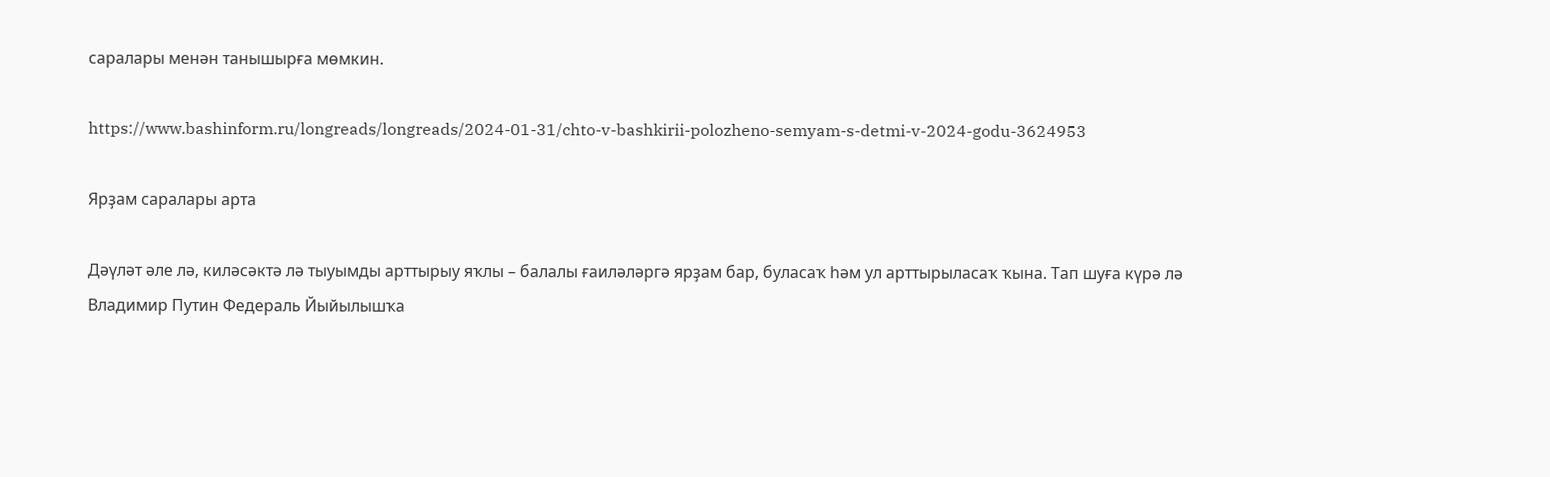саралары менән танышырға мөмкин.

https://www.bashinform.ru/longreads/longreads/2024-01-31/chto-v-bashkirii-polozheno-semyam-s-detmi-v-2024-godu-3624953

Ярҙам саралары арта

Дәүләт әле лә, киләсәктә лә тыуымды арттырыу яҡлы – балалы ғаиләләргә ярҙам бар, буласаҡ һәм ул арттырыласаҡ ҡына. Тап шуға күрә лә Владимир Путин Федераль Йыйылышҡа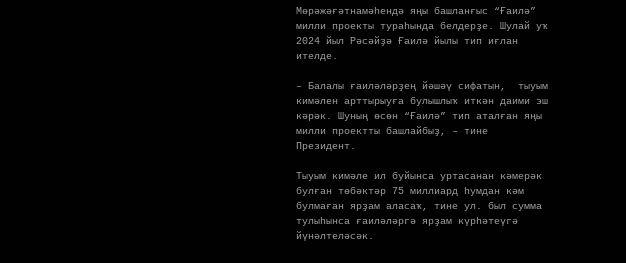Мөрәжәғәтнамәһендә яңы башланғыс “Ғаилә” милли проекты тураһында белдерҙе. Шулай уҡ 2024 йыл Рәсәйҙә Ғаилә йылы тип иғлан ителде.

– Балалы ғаиләләрҙең йәшәү сифатын,  тыуым кимәлен арттырыуға булышлыҡ иткән даими эш кәрәк. Шуның өсөн “Ғаилә” тип аталған яңы милли проектты башлайбыҙ, – тине Президент.

Тыуым кимәле ил буйынса уртасанан кәмерәк булған төбәктәр 75 миллиард һумдан кәм булмаған ярҙам аласаҡ, тине ул. был сумма тулыһынса ғаиләләргә ярҙам күрһәтеүгә йүнәлтеләсәк.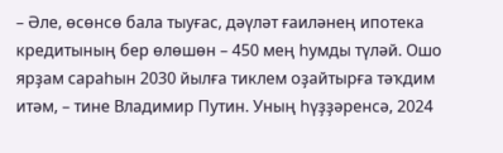– Әле, өсөнсө бала тыуғас, дәүләт ғаиләнең ипотека кредитының бер өлөшөн – 450 мең һумды түләй. Ошо ярҙам сараһын 2030 йылға тиклем оҙайтырға тәҡдим итәм, – тине Владимир Путин. Уның һүҙҙәренсә, 2024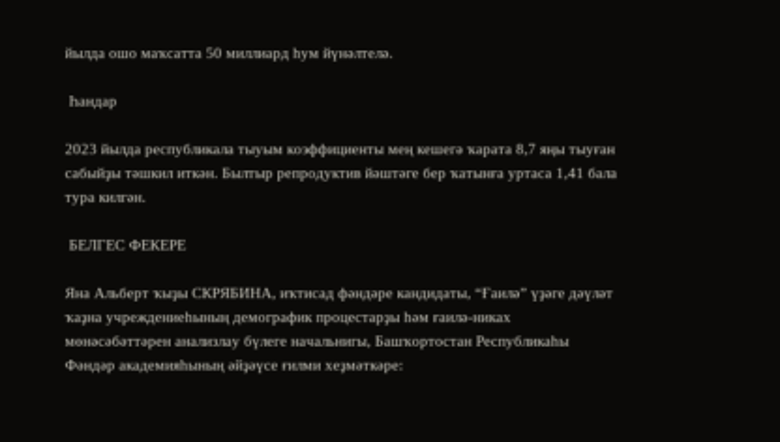йылда ошо маҡсатта 50 миллиард һум йүнәлтелә.

 Һандар

2023 йылда республикала тыуым коэффициенты мең кешегә ҡарата 8,7 яңы тыуған сабыйҙы тәшкил иткән. Былтыр репродуктив йәштәге бер ҡатынға уртаса 1,41 бала тура килгән.

 БЕЛГЕС ФЕКЕРЕ

Яна Альберт ҡыҙы СКРЯБИНА, иҡтисад фәндәре кандидаты, “Ғаилә” үҙәге дәүләт ҡаҙна учреждениеһының демографик процестарҙы һәм ғаилә-никах мөнәсәбәттәрен анализлау бүлеге начальнигы, Башҡортостан Республикаһы Фәндәр академияһының әйҙәүсе ғилми хеҙмәткәре: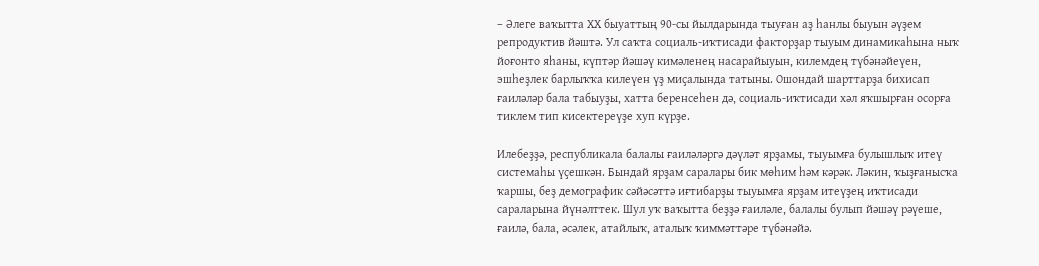– Әлеге ваҡытта ХХ быуаттың 90-сы йылдарында тыуған аҙ һанлы быуын әүҙем репродуктив йәштә. Ул саҡта социаль-иҡтисади факторҙар тыуым динамикаһына ныҡ йоғонто яһаны, күптәр йәшәү кимәленең насарайыуын, килемдең түбәнәйеүен, эшһеҙлек барлыҡҡа килеүен үҙ миҫалында татыны. Ошондай шарттарҙа бихисап ғаиләләр бала табыуҙы, хатта беренсеһен дә, социаль-иҡтисади хәл яҡшырған осорға тиклем тип кисектереүҙе хуп күрҙе.

Илебеҙҙә, республикала балалы ғаиләләргә дәүләт ярҙамы, тыуымға булышлыҡ итеү системаһы үҫешкән. Бындай ярҙам саралары бик мөһим һәм кәрәк. Ләкин, ҡыҙғанысҡа ҡаршы, беҙ демографик сәйәсәттә иғтибарҙы тыуымға ярҙам итеүҙең иҡтисади сараларына йүнәлттек. Шул уҡ ваҡытта беҙҙә ғаиләле, балалы булып йәшәү рәүеше, ғаилә, бала, әсәлек, атайлыҡ, аталыҡ ҡиммәттәре түбәнәйә.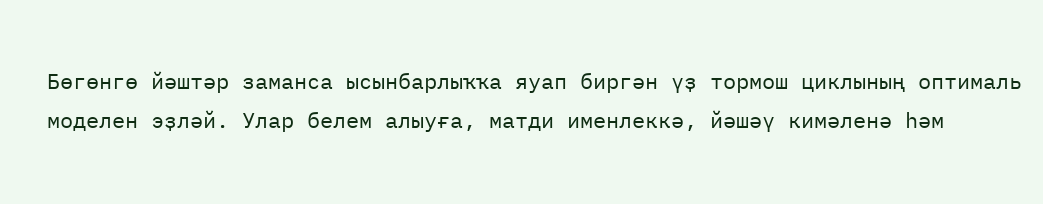Бөгөнгө йәштәр заманса ысынбарлыҡҡа яуап биргән үҙ тормош циклының оптималь моделен эҙләй. Улар белем алыуға, матди именлеккә, йәшәү кимәленә һәм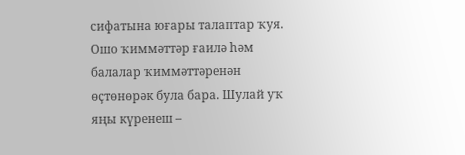сифатына юғары талаптар ҡуя. Ошо ҡиммәттәр ғаилә һәм балалар ҡиммәттәренән өҫтөнөрәк була бара. Шулай уҡ яңы күренеш –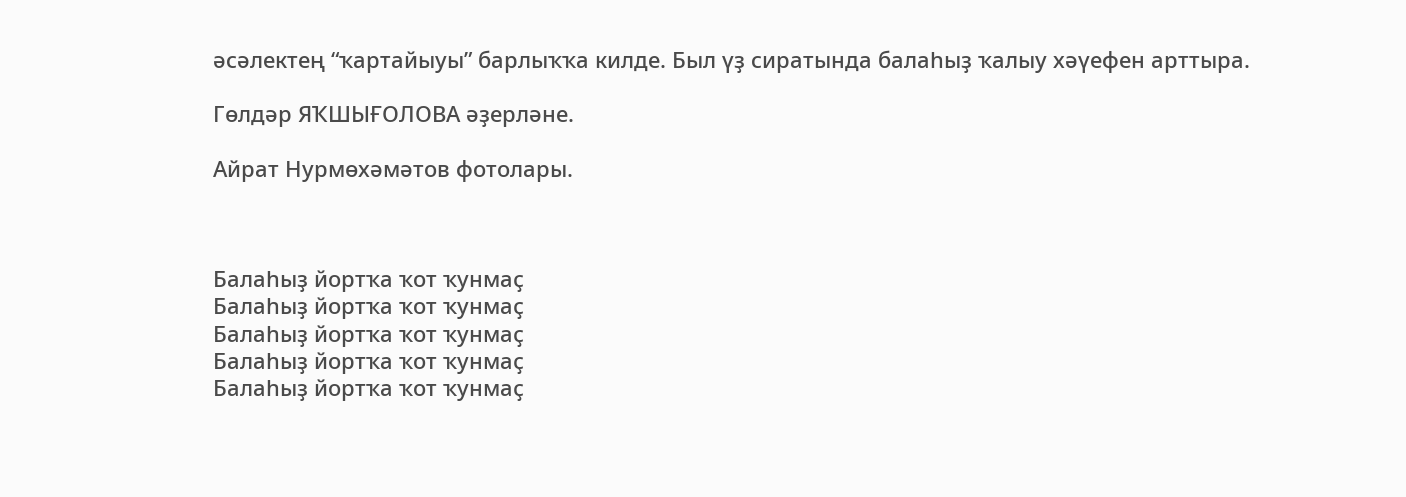әсәлектең “ҡартайыуы” барлыҡҡа килде. Был үҙ сиратында балаһыҙ ҡалыу хәүефен арттыра.

Гөлдәр ЯҠШЫҒОЛОВА әҙерләне.

Айрат Нурмөхәмәтов фотолары.



Балаһыҙ йортҡа ҡот ҡунмаҫ
Балаһыҙ йортҡа ҡот ҡунмаҫ
Балаһыҙ йортҡа ҡот ҡунмаҫ
Балаһыҙ йортҡа ҡот ҡунмаҫ
Балаһыҙ йортҡа ҡот ҡунмаҫ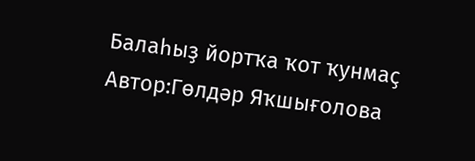Балаһыҙ йортҡа ҡот ҡунмаҫ
Автор:Гөлдәр Яҡшығолова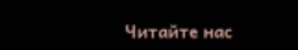Читайте нас